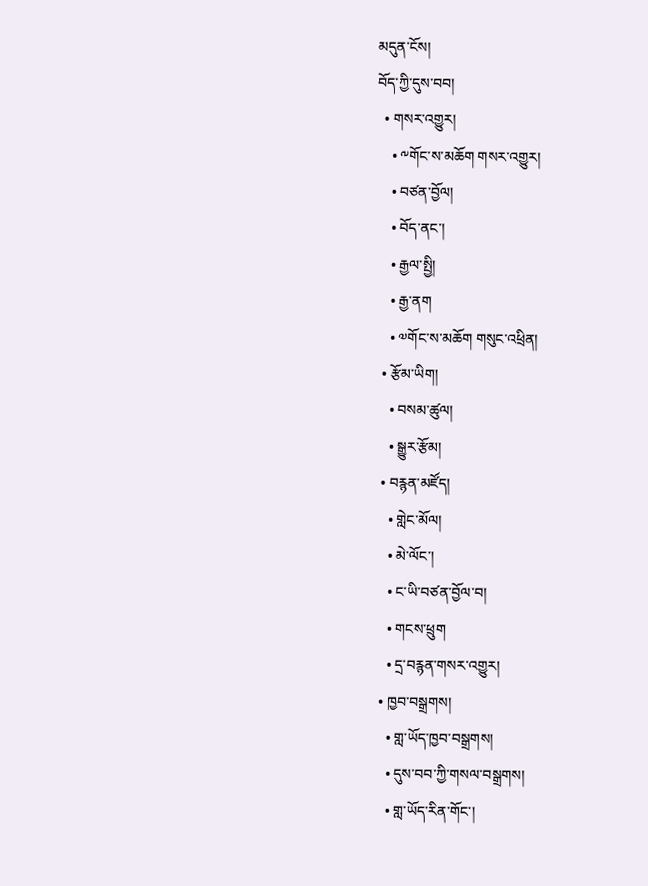མདུན་ངོས།
བོད་ཀྱི་དུས་བབ།
  • གསར་འགྱུར།
    • ༸གོང་ས་མཆོག གསར་འགྱུར།
    • བཙན་བྱོལ།
    • བོད་ནང་།
    • རྒྱལ་སྤྱི།
    • རྒྱ་ནག
    • ༧གོང་ས་མཆོག གསུང་འཕྲིན།
  • རྩོམ་ཡིག།
    • བསམ་ཚུལ།
    • སྒྱུར་རྩོམ།
  • བརྙན་མཛོད།
    • གླེང་མོལ།
    • མེ་ལོང་།
    • ང་ཡི་བཙན་བྱོལ་བ།
    • གངས་ཕྲུག
    • དྲ་བརྙན་གསར་འགྱུར།
  • ཁྱབ་བསྒྲགས།
    • གླ་ཡོད་ཁྱབ་བསྒྲགས།
    • དུས་བབ་ཀྱི་གསལ་བསྒྲགས།
    • གླ་ཡོད་རིན་གོང་།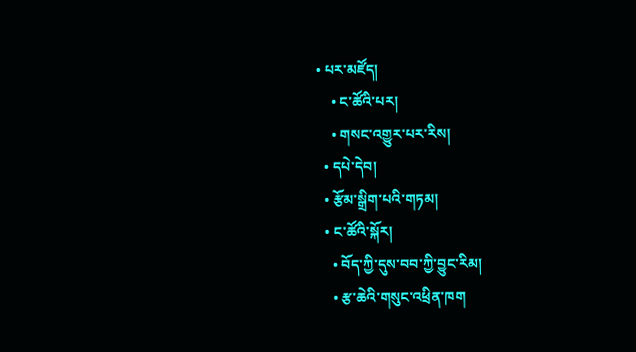• པར་མཛོད།
    • ང་ཚོའི་པར།
    • གསང་འགྱུར་པར་རིས།
  • དཔེ་དེབ།
  • རྩོམ་སྒྲིག་པའི་གཏམ།
  • ང་ཚོའི་སྐོར།
    • བོད་ཀྱི་དུས་བབ་ཀྱི་བྱུང་རིམ།
    • རྩ་ཆེའི་གསུང་འཕྲིན་ཁག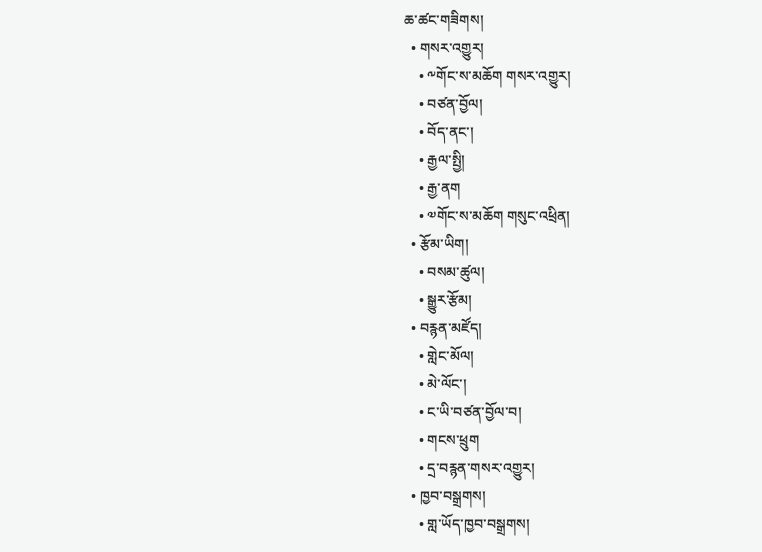ཆ་ཚང་གཟིགས།
  • གསར་འགྱུར།
    • ༸གོང་ས་མཆོག གསར་འགྱུར།
    • བཙན་བྱོལ།
    • བོད་ནང་།
    • རྒྱལ་སྤྱི།
    • རྒྱ་ནག
    • ༧གོང་ས་མཆོག གསུང་འཕྲིན།
  • རྩོམ་ཡིག།
    • བསམ་ཚུལ།
    • སྒྱུར་རྩོམ།
  • བརྙན་མཛོད།
    • གླེང་མོལ།
    • མེ་ལོང་།
    • ང་ཡི་བཙན་བྱོལ་བ།
    • གངས་ཕྲུག
    • དྲ་བརྙན་གསར་འགྱུར།
  • ཁྱབ་བསྒྲགས།
    • གླ་ཡོད་ཁྱབ་བསྒྲགས།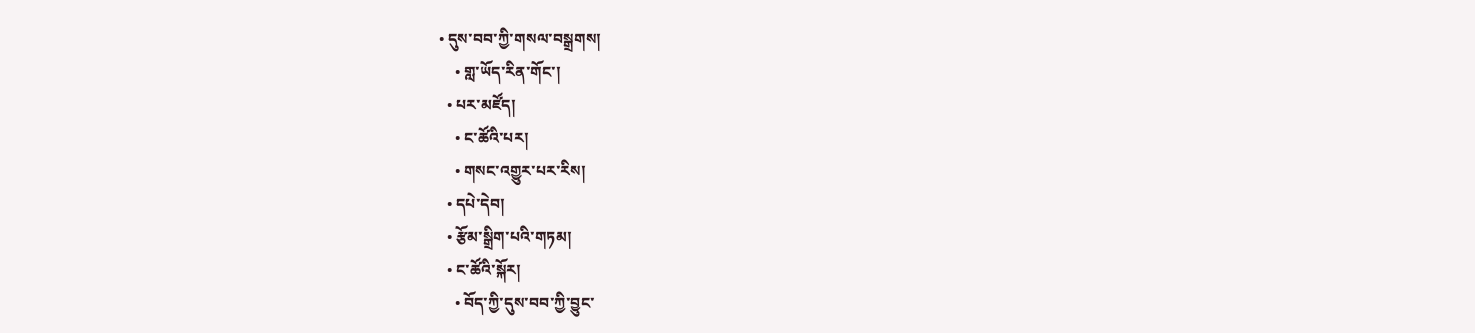• དུས་བབ་ཀྱི་གསལ་བསྒྲགས།
    • གླ་ཡོད་རིན་གོང་།
  • པར་མཛོད།
    • ང་ཚོའི་པར།
    • གསང་འགྱུར་པར་རིས།
  • དཔེ་དེབ།
  • རྩོམ་སྒྲིག་པའི་གཏམ།
  • ང་ཚོའི་སྐོར།
    • བོད་ཀྱི་དུས་བབ་ཀྱི་བྱུང་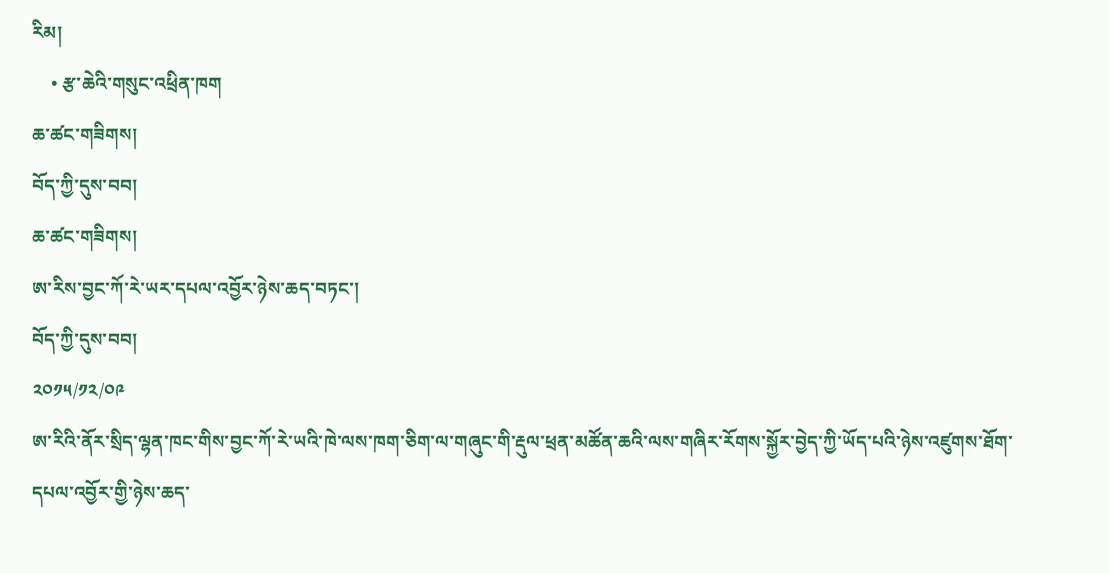རིམ།
    • རྩ་ཆེའི་གསུང་འཕྲིན་ཁག
ཆ་ཚང་གཟིགས།
བོད་ཀྱི་དུས་བབ།
ཆ་ཚང་གཟིགས།
ཨ་རིས་བྱང་ཀོ་རེ་ཡར་དཔལ་འབྱོར་ཉེས་ཆད་བཏང་།
བོད་ཀྱི་དུས་བབ།
༢༠༡༥/༡༢/༠༩
ཨ་རིའི་ནོར་སྲིད་ལྷན་ཁང་གིས་བྱང་ཀོ་རེ་ཡའི་ཁེ་ལས་ཁག་ཅིག་ལ་གཞུང་གི་རྡུལ་ཕྲན་མཚོན་ཆའི་ལས་གཞིར་རོགས་སྐྱོར་བྱེད་ཀྱི་ཡོད་པའི་ཉེས་འཛུགས་ཐོག་དཔལ་འབྱོར་གྱི་ཉེས་ཆད་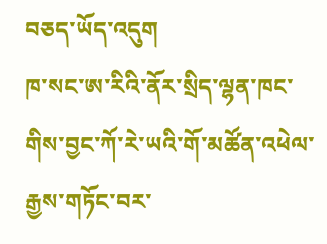བཅད་ཡོད་འདུག
ཁ་སང་ཨ་རིའི་ནོར་སྲིད་ལྷན་ཁང་གིས་བྱང་ཀོ་རེ་ཡའི་གོ་མཚོན་འཕེལ་རྒྱས་གཏོང་བར་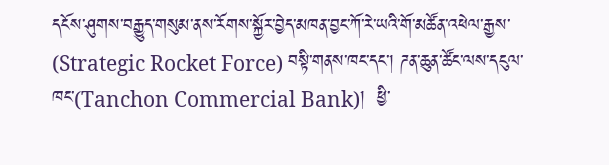དངོས་ཤུགས་བརྒྱུད་གསུམ་ནས་རོགས་སྐྱོར་བྱེད་མཁན་བྱང་ཀོ་རེ་ཡའི་གོ་མཚོན་འཕེལ་རྒྱས་ (Strategic Rocket Force) བསྟི་གནས་ཁང་དང་། ཌན་ཆུན་ཚོང་ལས་དངུལ་ཁང་(Tanchon Commercial Bank)།  ཕྱི་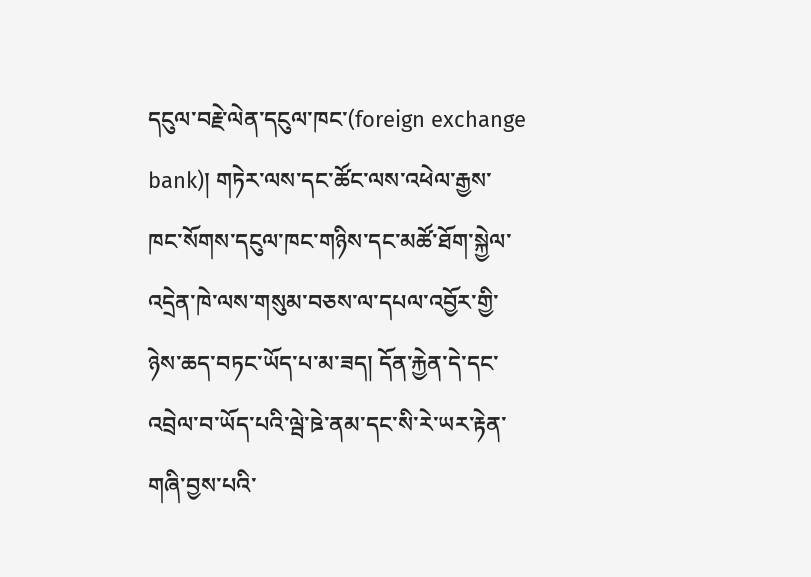དངུལ་བརྗེ་ལེན་དངུལ་ཁང་(foreign exchange bank)། གཏེར་ལས་དང་ཚོང་ལས་འཕེལ་རྒྱས་ཁང་སོགས་དངུལ་ཁང་གཉིས་དང་མཚོ་ཐོག་སྐྱེལ་འདྲེན་ཁེ་ལས་གསུམ་བཅས་ལ་དཔལ་འབྱོར་གྱི་ཉེས་ཆད་བཏང་ཡོད་པ་མ་ཟད། དོན་རྐྱེན་དེ་དང་འབྲེལ་བ་ཡོད་པའི་ལྦེ་ཋེ་ནམ་དང་སི་རེ་ཡར་རྟེན་གཞི་བྱས་པའི་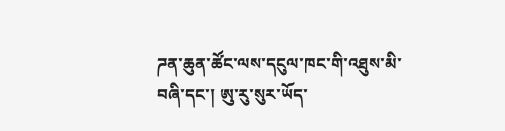ཌན་ཆུན་ཚོང་ལས་དངུལ་ཁང་གི་འཐུས་མི་བཞི་དང་། ཨུ་རུ་སུར་ཡོད་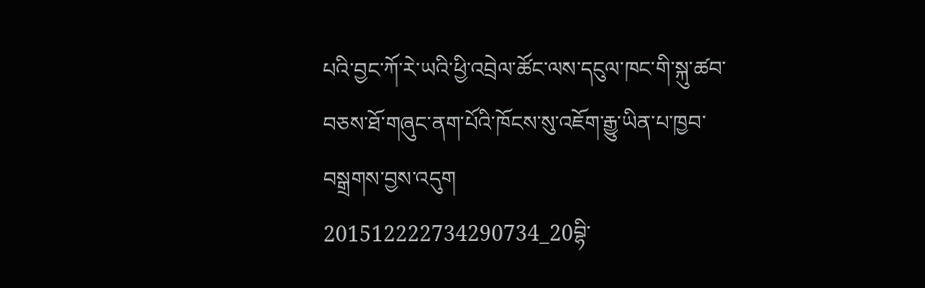པའི་བྱང་ཀོ་རེ་ཡའི་ཕྱི་འབྲེལ་ཚོང་ལས་དངུལ་ཁང་གི་སྐུ་ཚབ་བཅས་ཐོ་གཞུང་ནག་པོའི་ཁོངས་སུ་འཇོག་རྒྱུ་ཡིན་པ་ཁྱབ་བསྒྲགས་བྱས་འདུག
201512222734290734_20བྷི་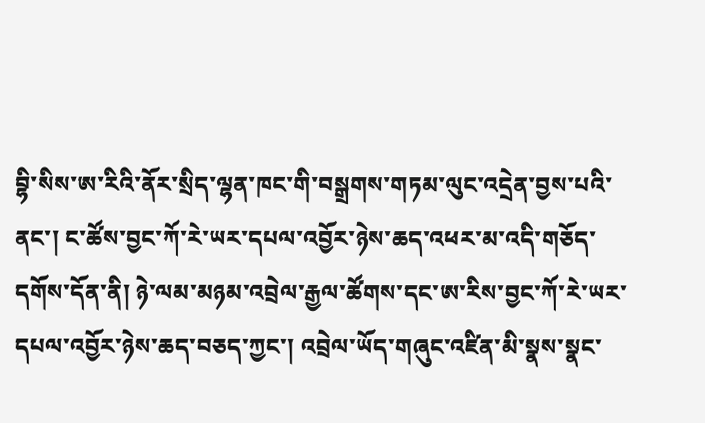བྷི་སིས་ཨ་རིའི་ནོར་སྲིད་ལྷན་ཁང་གི་བསྒྲགས་གཏམ་ལུང་འདྲེན་བྱས་པའི་ནང་། ང་ཚོས་བྱང་ཀོ་རེ་ཡར་དཔལ་འབྱོར་ཉེས་ཆད་འཕར་མ་འདི་གཅོད་དགོས་དོན་ནི། ཉེ་ལམ་མཉམ་འབྲེལ་རྒྱལ་ཚོགས་དང་ཨ་རིས་བྱང་ཀོ་རེ་ཡར་དཔལ་འབྱོར་ཉེས་ཆད་བཅད་ཀྱང་། འབྲེལ་ཡོད་གཞུང་འཛིན་མི་སྣས་སྣང་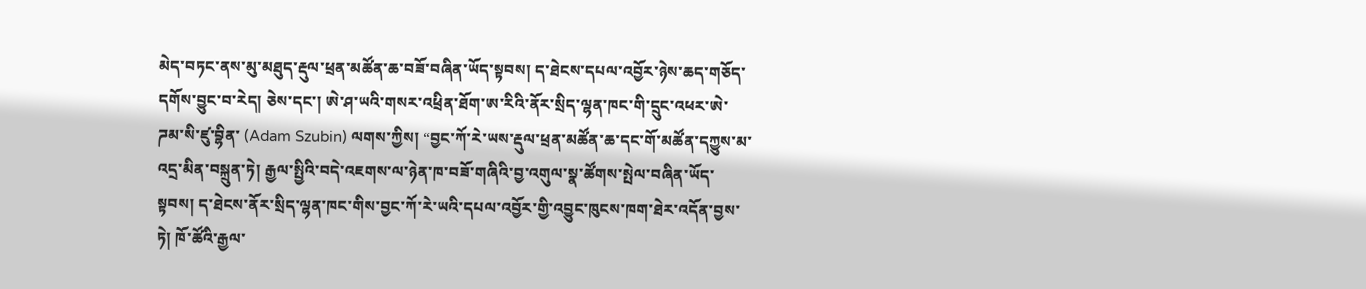མེད་བཏང་ནས་མུ་མཐུད་རྡུལ་ཕྲན་མཚོན་ཆ་བཟོ་བཞིན་ཡོད་སྟབས། ད་ཐེངས་དཔལ་འབྱོར་ཉེས་ཆད་གཅོད་དགོས་བྱུང་བ་རེད། ཅེས་དང་། ཨེ་ཤ་ཡའི་གསར་འཕྲིན་ཐོག་ཨ་རིའི་ནོར་སྲིད་ལྷན་ཁང་གི་དྲུང་འཕར་ཨེ་ཌམ་སི་ཛུ་བྷིན་ (Adam Szubin) ལགས་ཀྱིས། “བྱང་ཀོ་རེ་ཡས་རྡུལ་ཕྲན་མཚོན་ཆ་དང་གོ་མཚོན་དཀྱུས་མ་འདྲ་མིན་བསྐྲུན་ཏེ། རྒྱལ་སྤྱིའི་བདེ་འཇགས་ལ་ཉེན་ཁ་བཟོ་གཞིའི་བྱ་འགུལ་སྣ་ཚོགས་སྤེལ་བཞིན་ཡོད་སྟབས། ད་ཐེངས་ནོར་སྲིད་ལྷན་ཁང་གིས་བྱང་ཀོ་རེ་ཡའི་དཔལ་འབྱོར་གྱི་འབྱུང་ཁུངས་ཁག་ཐེར་འདོན་བྱས་ཏེ། ཁོ་ཚོའི་རྒྱལ་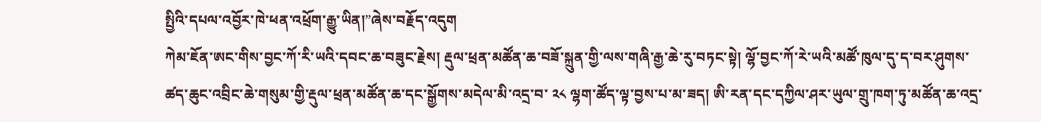སྤྱིའི་དཔལ་འབྱོར་ཁེ་ཕན་འཕྲོག་རྒྱུ་ཡིན།”ཞེས་བརྗོད་འདུག
ཀེམ་ཇོན་ཨང་གིས་བྱང་ཀོ་རི་ཡའི་དབང་ཆ་བཟུང་རྗེས། རྡུལ་ཕྲན་མཚོན་ཆ་བཟོ་སྐྲུན་གྱི་ལས་གཞི་རྒྱ་ཆེ་རུ་བཏང་སྟེ། ལྷོ་བྱང་ཀོ་རེ་ཡའི་མཚོ་ཁུལ་དུ་ད་བར་ཤུགས་ཚད་ཆུང་འབྲིང་ཆེ་གསུམ་གྱི་རྡུལ་ཕྲན་མཚོན་ཆ་དང་སྒྱོགས་མདེལ་མི་འདྲ་བ་ ༢༨ ལྷག་ཚོད་ལྟ་བྱས་པ་མ་ཟད། ཨི་རན་དང་དཀྱིལ་ཤར་ཡུལ་གྲུ་ཁག་ཏུ་མཚོན་ཆ་འདྲ་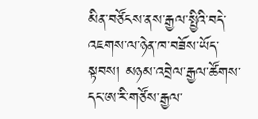མིན་བཙོངས་ནས་རྒྱལ་སྤྱིའི་བདེ་འཇགས་ལ་ཉེན་ཁ་བཟོས་ཡོད་སྟབས། མཉམ་འབྲེལ་རྒྱལ་ཚོགས་དང་ཨ་རི་གཙོས་རྒྱལ་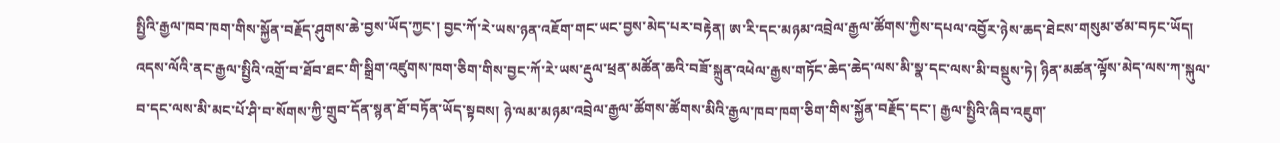སྤྱིའི་རྒྱལ་ཁབ་ཁག་གིས་སྐྱོན་བརྗོད་ཤུགས་ཆེ་བྱས་ཡོད་ཀྱང་། བྱང་ཀོ་རེ་ཡས་ཉན་འཇོག་གང་ཡང་བྱས་མེད་པར་བརྟེན། ཨ་རི་དང་མཉམ་འབྲེལ་རྒྱལ་ཚོགས་ཀྱིས་དཔལ་འབྱོར་ཉེས་ཆད་ཐེངས་གསུམ་ཙམ་བཏང་ཡོད།
འདས་ལོའི་ནང་རྒྱལ་སྤྱིའི་འགྲོ་བ་ཐོབ་ཐང་གི་སྒྲིག་འཛུགས་ཁག་ཅིག་གིས་བྱང་ཀོ་རེ་ཡས་རྡུལ་ཕྲན་མཚོན་ཆའི་བཟོ་སྐྲུན་འཕེལ་རྒྱས་གཏོང་ཆེད་ཆེད་ལས་མི་སྣ་དང་ལས་མི་བསྡུས་ཏེ། ཉིན་མཚན་ལྟོས་མེད་ལས་ཀ་སྐུལ་བ་དང་ལས་མི་མང་པོ་ཤི་བ་སོགས་ཀྱི་གྲུབ་དོན་སྙན་ཐོ་བཏོན་ཡོད་སྟབས། ཉེ་ལམ་མཉམ་འབྲེལ་རྒྱལ་ཚོགས་ཚོགས་མིའི་རྒྱལ་ཁབ་ཁག་ཅིག་གིས་སྐྱོན་བརྗོད་དང་། རྒྱལ་སྤྱིའི་ཞིབ་འཇུག་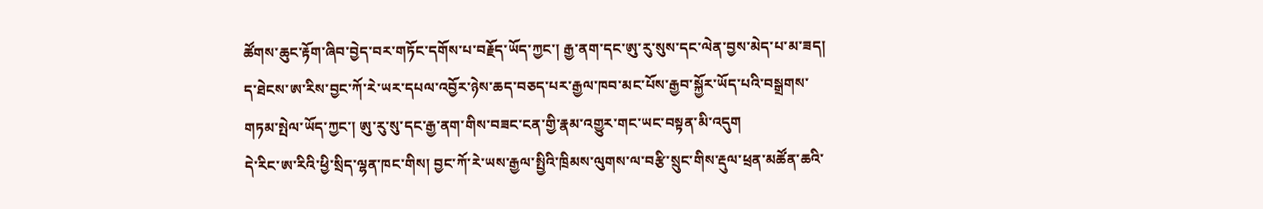ཚོགས་ཆུང་རྟོག་ཞིབ་བྱེད་བར་གཏོང་དགོས་པ་བརྗོད་ཡོད་ཀྱང་། རྒྱ་ནག་དང་ཨུ་རུ་སུས་དང་ལེན་བྱས་མེད་པ་མ་ཟད། ད་ཐེངས་ཨ་རིས་བྱང་ཀོ་རེ་ཡར་དཔལ་འབྱོར་ཉེས་ཆད་བཅད་པར་རྒྱལ་ཁབ་མང་པོས་རྒྱབ་སྐྱོར་ཡོད་པའི་བསྒྲགས་གཏམ་སྤེལ་ཡོད་ཀྱང་། ཨུ་རུ་སུ་དང་རྒྱ་ནག་གིས་བཟང་ངན་གྱི་རྣམ་འགྱུར་གང་ཡང་བསྟན་མི་འདུག
དེ་རིང་ཨ་རིའི་ཕྱི་སྲིད་ལྷན་ཁང་གིས། བྱང་ཀོ་རེ་ཡས་རྒྱལ་སྤྱིའི་ཁྲིམས་ལུགས་ལ་བརྩི་སྲུང་གིས་རྡུལ་ཕྲན་མཚོན་ཆའི་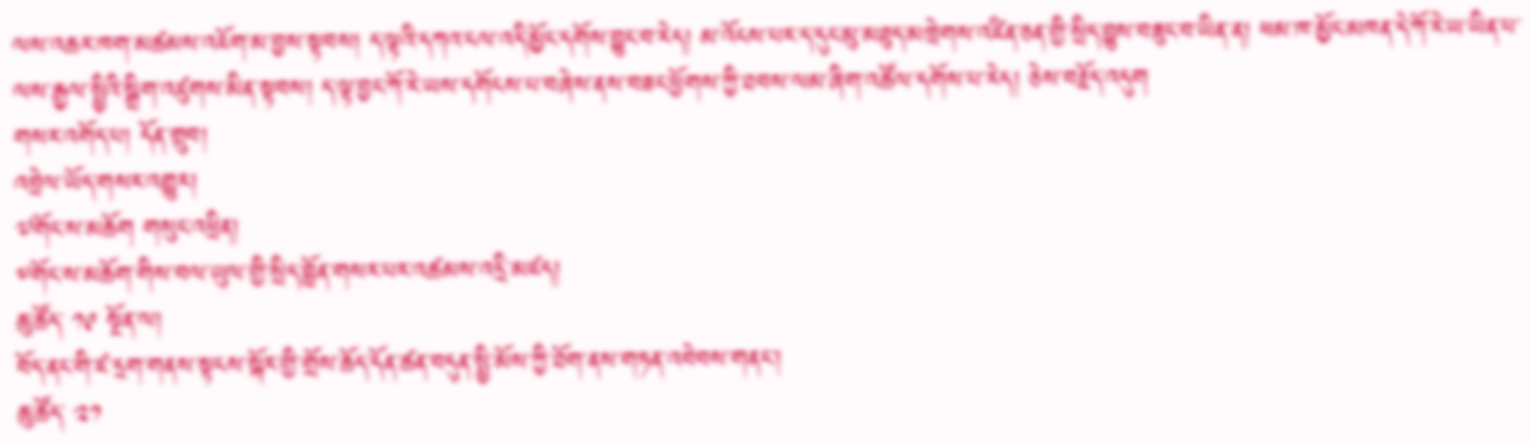ལས་འཆར་ཁག་མཚམས་འཇོག་མ་བྱས་སྟབས། ད་ལྟའི་དཀའ་ངལ་འདི་མྱོང་དགོས་བྱུང་བ་རེད། མ་འོངས་པར་ད་དུང་མུ་མཐུད་མཁྲེགས་འཛིན་ཅན་གྱི་སྲིད་བྱུས་བཟུང་བ་ཡིན་ན། ཕམ་ཁ་མྱོང་མཁན་དེ་ཀོ་རེ་ཡ་ཡིན་པ་ལས་རྒྱལ་སྤྱིའི་སྒྲིག་འཛུགས་མིན་སྟབས། ད་ལྟ་བྱང་ཀོ་རེ་ཡས་དགོངས་པ་བཞེས་ནས་བཟང་ཕྱོགས་ཀྱི་ཐབས་ལམ་ཞིག་འཚོལ་དགོས་པ་རེད། ཅེས་བརྗོད་འདུག
གསར་འགོད་པ། དོན་གྲུབ།
འབྲེལ་ཡོད་གསར་འགྱུར།
༧གོང་ས་མཆོག གསུང་འཕྲིན།
༸གོང་ས་མཆོག་གིས་བལ་ཡུལ་གྱི་སྲིད་བློན་གསར་པར་འཚམས་འདྲི་མཛད།
ཆུ་ཚོད་ ༡༩ སྔོན་ལ།
བོད་ནང་གི་ཛ་དྲག་གནས་སྟངས་སྐོར་གྱི་གྲོས་ཆོད་དོན་ཚན་བདུན་སྤྱི་མོས་ཀྱི་ཐོག་ནས་གཏན་འབེབས་གནང་།
ཆུ་ཚོད་ ༢༡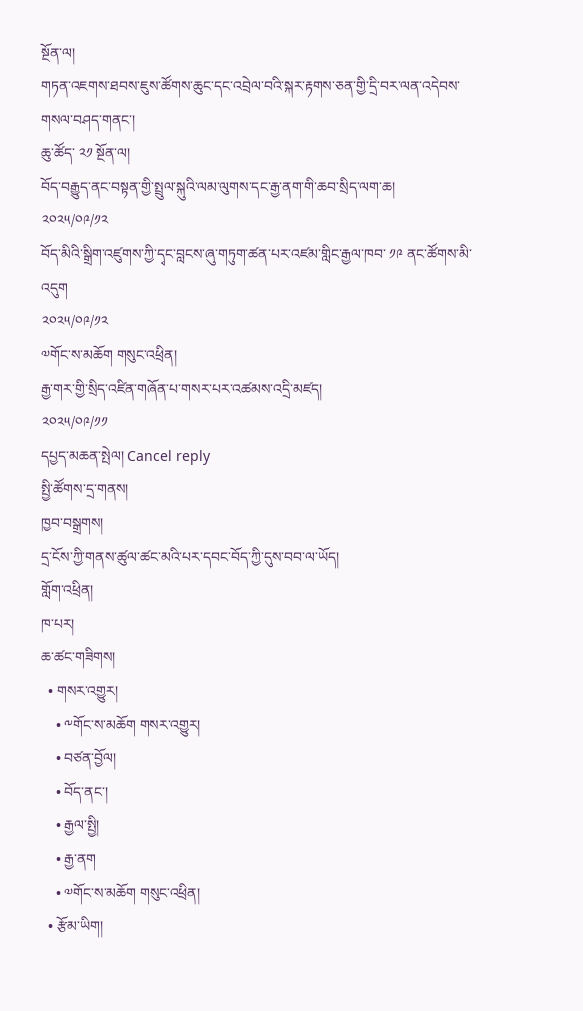སྔོན་ལ།
གཏན་འཇགས་ཐབས་ཇུས་ཚོགས་ཆུང་དང་འབྲེལ་བའི་སྐར་རྟགས་ཅན་གྱི་དྲི་བར་ལན་འདེབས་གསལ་བཤད་གནང་།
ཆུ་ཚོད་ ༢༡ སྔོན་ལ།
བོད་བརྒྱུད་ནང་བསྟན་གྱི་སྤྲུལ་སྐུའི་ལམ་ལུགས་དང་རྒྱ་ནག་གི་ཆབ་སྲིད་ལག་ཆ།
༢༠༢༥/༠༩/༡༢
བོད་མིའི་སྒྲིག་འཛུགས་ཀྱི་དྭང་བླངས་ཞུ་གཏུག་ཚན་པར་འཛམ་གླིང་རྒྱལ་ཁབ་ ༡༩ ནང་ཚོགས་མི་འདུག
༢༠༢༥/༠༩/༡༢
༧གོང་ས་མཆོག གསུང་འཕྲིན།
རྒྱ་གར་གྱི་སྲིད་འཛིན་གཞོན་པ་གསར་པར་འཚམས་འདྲི་མཛད།
༢༠༢༥/༠༩/༡༡
དཔྱད་མཆན་སྤེལ། Cancel reply
སྤྱི་ཚོགས་དྲ་གནས།
ཁྱབ་བསྒྲགས།
དྲ་ངོས་ཀྱི་གནས་ཚུལ་ཚང་མའི་པར་དབང་བོད་ཀྱི་དུས་བབ་ལ་ཡོད།
གློག་འཕྲིན།
ཁ་པར།
ཆ་ཚང་གཟིགས།
  • གསར་འགྱུར།
    • ༸གོང་ས་མཆོག གསར་འགྱུར།
    • བཙན་བྱོལ།
    • བོད་ནང་།
    • རྒྱལ་སྤྱི།
    • རྒྱ་ནག
    • ༧གོང་ས་མཆོག གསུང་འཕྲིན།
  • རྩོམ་ཡིག།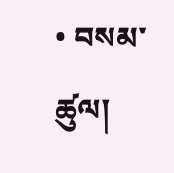• བསམ་ཚུལ།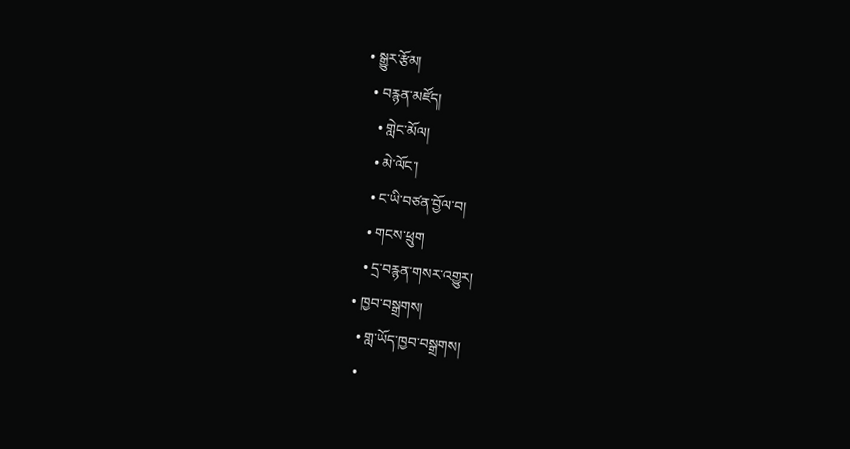• སྒྱུར་རྩོམ།
  • བརྙན་མཛོད།
    • གླེང་མོལ།
    • མེ་ལོང་།
    • ང་ཡི་བཙན་བྱོལ་བ།
    • གངས་ཕྲུག
    • དྲ་བརྙན་གསར་འགྱུར།
  • ཁྱབ་བསྒྲགས།
    • གླ་ཡོད་ཁྱབ་བསྒྲགས།
    •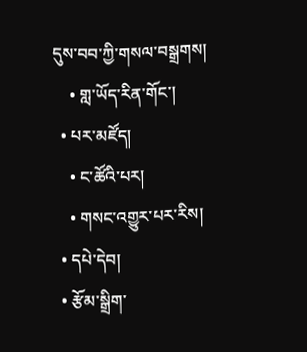དུས་བབ་ཀྱི་གསལ་བསྒྲགས།
    • གླ་ཡོད་རིན་གོང་།
  • པར་མཛོད།
    • ང་ཚོའི་པར།
    • གསང་འགྱུར་པར་རིས།
  • དཔེ་དེབ།
  • རྩོམ་སྒྲིག་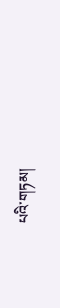པའི་གཏམ།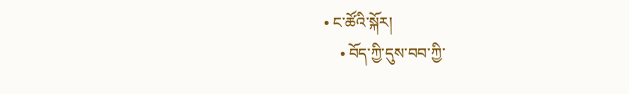• ང་ཚོའི་སྐོར།
    • བོད་ཀྱི་དུས་བབ་ཀྱི་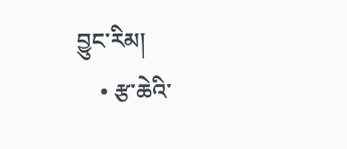བྱུང་རིམ།
    • རྩ་ཆེའི་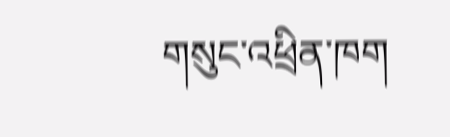གསུང་འཕྲིན་ཁག